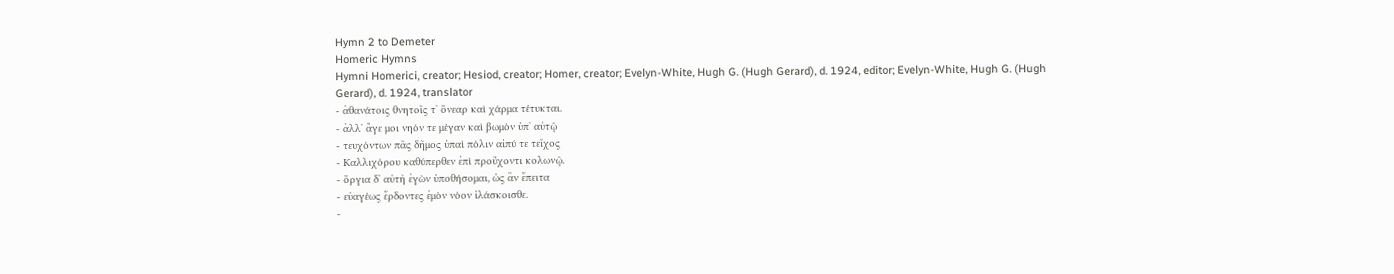Hymn 2 to Demeter
Homeric Hymns
Hymni Homerici, creator; Hesiod, creator; Homer, creator; Evelyn-White, Hugh G. (Hugh Gerard), d. 1924, editor; Evelyn-White, Hugh G. (Hugh Gerard), d. 1924, translator
- ἀθανάτοις θνητοῖς τʼ ὄνεαρ καὶ χάρμα τέτυκται.
- ἀλλʼ ἄγε μοι νηόν τε μέγαν καὶ βωμὸν ὑπʼ αὐτῷ
- τευχόντων πᾶς δῆμος ὑπαὶ πόλιν αἰπύ τε τεῖχος
- Καλλιχόρου καθύπερθεν ἐπὶ προὔχοντι κολωνῷ.
- ὄργια δʼ αὐτὴ ἐγὼν ὑποθήσομαι, ὡς ἂν ἔπειτα
- εὐαγέως ἔρδοντες ἐμὸν νόον ἱλάσκοισθε.
-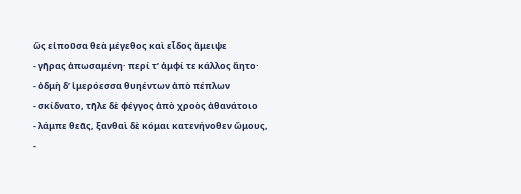ὣς εἰποῦσα θεὰ μέγεθος καὶ εἶδος ἄμειψε
- γῆρας ἀπωσαμένη· περί τʼ ἀμφί τε κάλλος ἄητο·
- ὀδμὴ δʼ ἱμερόεσσα θυηέντων ἀπὸ πέπλων
- σκίδνατο, τῆλε δὲ φέγγος ἀπὸ χροὸς ἀθανάτοιο
- λάμπε θεᾶς, ξανθαὶ δὲ κόμαι κατενήνοθεν ὤμους,
-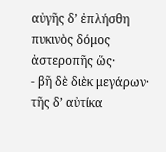αὐγῆς δʼ ἐπλήσθη πυκινὸς δόμος ἀστεροπῆς ὥς·
- βῆ δὲ διὲκ μεγάρων· τῆς δʼ αὐτίκα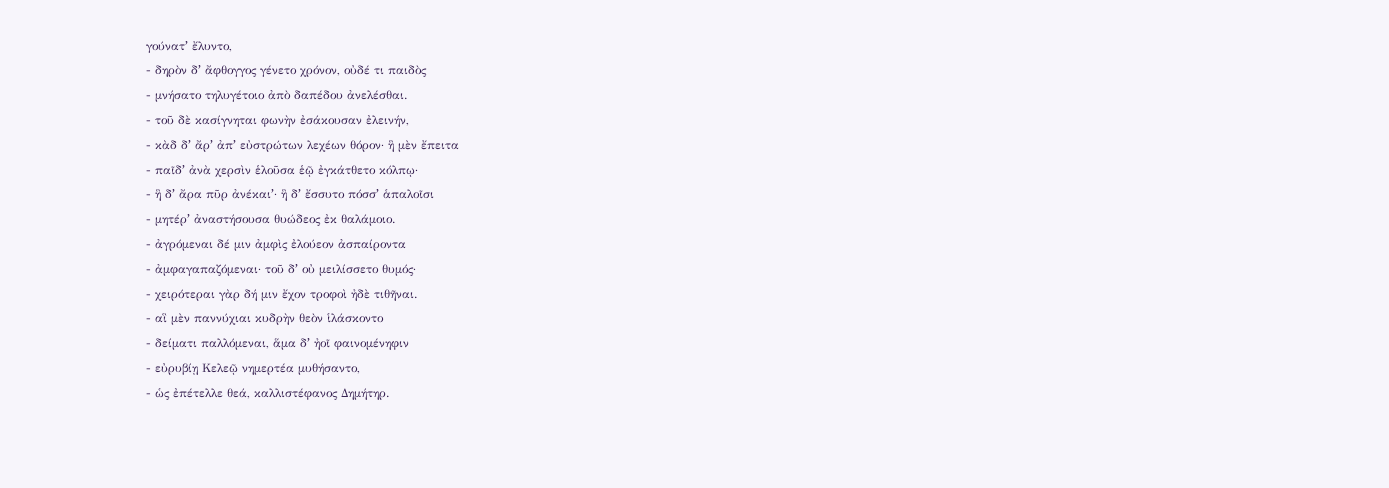γούνατʼ ἔλυντο,
- δηρὸν δʼ ἄφθογγος γένετο χρόνον, οὐδέ τι παιδὸς
- μνήσατο τηλυγέτοιο ἀπὸ δαπέδου ἀνελέσθαι.
- τοῦ δὲ κασίγνηται φωνὴν ἐσάκουσαν ἐλεινήν,
- κὰδ δʼ ἄρʼ ἀπʼ εὐστρώτων λεχέων θόρον· ἣ μὲν ἔπειτα
- παῖδʼ ἀνὰ χερσὶν ἑλοῦσα ἑῷ ἐγκάτθετο κόλπῳ·
- ἣ δʼ ἄρα πῦρ ἀνέκαιʼ· ἣ δʼ ἔσσυτο πόσσʼ ἁπαλοῖσι
- μητέρʼ ἀναστήσουσα θυώδεος ἐκ θαλάμοιο.
- ἀγρόμεναι δέ μιν ἀμφὶς ἐλούεον ἀσπαίροντα
- ἀμφαγαπαζόμεναι· τοῦ δʼ οὐ μειλίσσετο θυμός·
- χειρότεραι γὰρ δή μιν ἔχον τροφοὶ ἠδὲ τιθῆναι.
- αἳ μὲν παννύχιαι κυδρὴν θεὸν ἱλάσκοντο
- δείματι παλλόμεναι, ἅμα δʼ ἠοῖ φαινομένηφιν
- εὐρυβίῃ Κελεῷ νημερτέα μυθήσαντο,
- ὡς ἐπέτελλε θεά, καλλιστέφανος Δημήτηρ.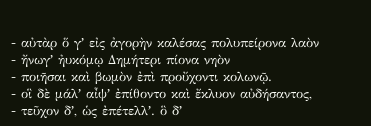- αὐτὰρ ὅ γʼ εἰς ἀγορὴν καλέσας πολυπείρονα λαὸν
- ἤνωγʼ ἠυκόμῳ Δημήτερι πίονα νηὸν
- ποιῆσαι καὶ βωμὸν ἐπὶ προὔχοντι κολωνῷ.
- οἳ δὲ μάλʼ αἶψʼ ἐπίθοντο καὶ ἔκλυον αὐδήσαντος,
- τεῦχον δʼ, ὡς ἐπέτελλʼ. ὃ δʼ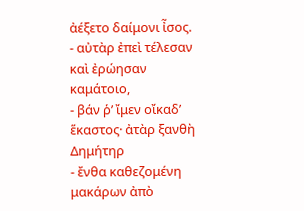ἀέξετο δαίμονι ἶσος.
- αὐτὰρ ἐπεὶ τέλεσαν καὶ ἐρώησαν καμάτοιο,
- βάν ῥʼ ἴμεν οἴκαδʼ ἕκαστος· ἀτὰρ ξανθὴ Δημήτηρ
- ἔνθα καθεζομένη μακάρων ἀπὸ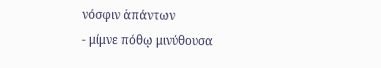νόσφιν ἁπάντων
- μίμνε πόθῳ μινύθουσα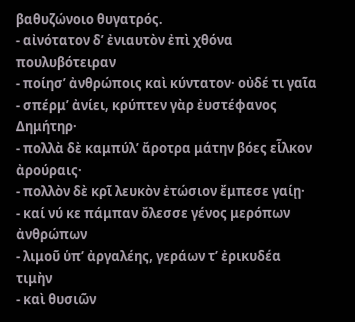βαθυζώνοιο θυγατρός.
- αἰνότατον δʼ ἐνιαυτὸν ἐπὶ χθόνα πουλυβότειραν
- ποίησʼ ἀνθρώποις καὶ κύντατον· οὐδέ τι γαῖα
- σπέρμʼ ἀνίει, κρύπτεν γὰρ ἐυστέφανος Δημήτηρ·
- πολλὰ δὲ καμπύλʼ ἄροτρα μάτην βόες εἷλκον ἀρούραις·
- πολλὸν δὲ κρῖ λευκὸν ἐτώσιον ἔμπεσε γαίῃ·
- καί νύ κε πάμπαν ὄλεσσε γένος μερόπων ἀνθρώπων
- λιμοῦ ὑπʼ ἀργαλέης, γεράων τʼ ἐρικυδέα τιμὴν
- καὶ θυσιῶν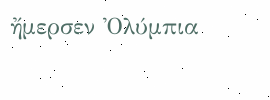ἤμερσεν Ὀλύμπια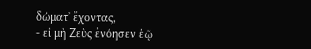δώματʼ ἔχοντας,
- εἰ μὴ Ζεὺς ἐνόησεν ἑῷ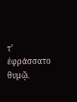τʼ ἐφράσσατο θυμῷ.